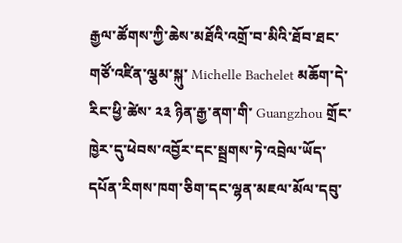རྒྱལ་ཚོགས་ཀྱི་ཆེས་མཐོའི་འགྲོ་བ་མིའི་ཐོབ་ཐང་གཙོ་འཛིན་ལྕམ་སྐུ་ Michelle Bachelet མཆོག་དེ་རིང་ཕྱི་ཚེས་ ༢༣ ཉིན་རྒྱ་ནག་གི་ Guangzhou གྲོང་ཁྱེར་དུ་ཕེབས་འབྱོར་དང་སྦྲགས་ཏེ་འབྲེལ་ཡོད་དཔོན་རིགས་ཁག་ཅིག་དང་ལྷན་མཇལ་མོལ་དབུ་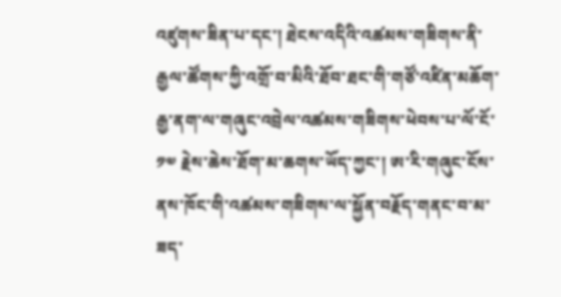འཛུགས་ཟིན་པ་དང་། ཐེངས་འདིའི་འཚམས་གཟིགས་ནི་རྒྱལ་ཚོགས་ཀྱི་འགྲོ་བ་མིའི་ཐོབ་ཐང་གི་གཙོ་འཛིན་མཆོག་རྒྱ་ནག་ལ་གཞུང་འབྲེལ་འཚམས་གཟིགས་ཕེབས་པ་ལོ་ངོ་ ༡༧ རྗེས་ཆེས་ཐོག་མ་ཆགས་ཡོད་ཀྱང་། ཨ་རི་གཞུང་ངོས་ནས་ཁོང་གི་འཚམས་གཟིགས་ལ་སྐྱོན་བརྗོད་གནང་བ་མ་ཟད་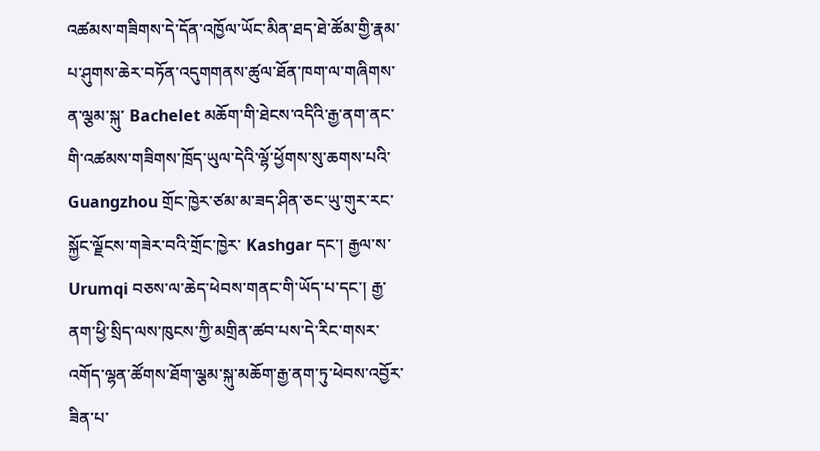འཚམས་གཟིགས་དེ་དོན་འཁྱོལ་ཡོང་མིན་ཐད་ཐེ་ཚོམ་གྱི་རྣམ་པ་ཤུགས་ཆེར་བཏོན་འདུགགནས་ཚུལ་ཐོན་ཁག་ལ་གཞིགས་ན་ལྕམ་སྐུ་ Bachelet མཆོག་གི་ཐེངས་འདིའི་རྒྱ་ནག་ནང་གི་འཚམས་གཟིགས་ཁྲོད་ཡུལ་དེའི་ལྷོ་ཕྱོགས་སུ་ཆགས་པའི་ Guangzhou གྲོང་ཁྱེར་ཙམ་མ་ཟད་ཤིན་ཅང་ཡུ་གུར་རང་སྐྱོང་ལྗོངས་གཟེར་བའི་གྲོང་ཁྱེར་ Kashgar དང་། རྒྱལ་ས་ Urumqi བཅས་ལ་ཆེད་ཕེབས་གནང་གི་ཡོད་པ་དང་། རྒྱ་ནག་ཕྱི་སྲིད་ལས་ཁུངས་ཀྱི་མགྲིན་ཚབ་པས་དེ་རིང་གསར་འགོད་ལྷན་ཚོགས་ཐོག་ལྕམ་སྐུ་མཆོག་རྒྱ་ནག་ཏུ་ཕེབས་འབྱོར་ཟིན་པ་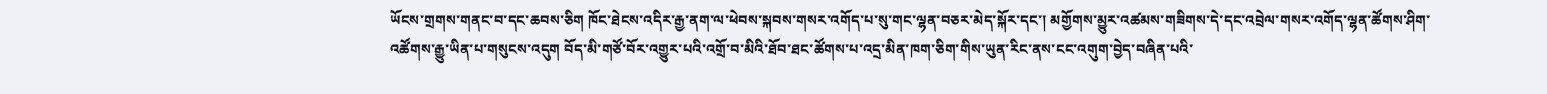ཡོངས་གྲགས་གནང་བ་དང་ཆབས་ཅིག ཁོང་ཐེངས་འདིར་རྒྱ་ནག་ལ་ཕེབས་སྐབས་གསར་འགོད་པ་སུ་གང་ལྷན་བཅར་མེད་སྐོར་དང་། མགྱོགས་མྱུར་འཚམས་གཟིགས་དེ་དང་འབྲེལ་གསར་འགོད་ལྷན་ཚོགས་ཤིག་འཚོགས་རྒྱུ་ཡིན་པ་གསུངས་འདུག བོད་མི་གཙོ་བོར་འགྱུར་པའི་འགྲོ་བ་མིའི་ཐོབ་ཐང་ཚོགས་པ་འདྲ་མིན་ཁག་ཅིག་གིས་ཡུན་རིང་ནས་ངང་འགུག་བྱེད་བཞིན་པའི་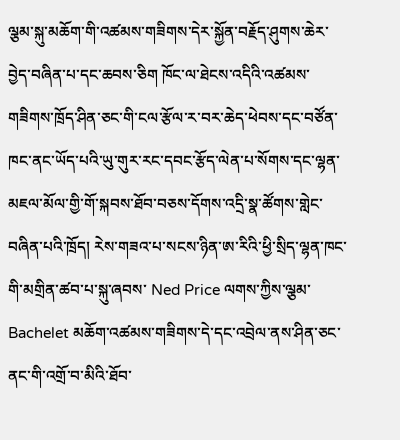ལྕམ་སྐུ་མཆོག་གི་འཚམས་གཟིགས་དེར་སྐྱོན་བརྗོད་ཤུགས་ཆེར་བྱེད་བཞིན་པ་དང་ཆབས་ཅིག ཁོང་ལ་ཐེངས་འདིའི་འཚམས་གཟིགས་ཁྲོད་ཤིན་ཅང་གི་ངལ་རྩོལ་ར་བར་ཆེད་ཕེབས་དང་བཙོན་ཁང་ནང་ཡོད་པའི་ཡུ་གུར་རང་དབང་རྩོད་ལེན་པ་སོགས་དང་ལྷན་མཇལ་མོལ་གྱི་གོ་སྐབས་ཐོབ་བཅས་དོགས་འདྲི་སྣ་ཚོགས་གླེང་བཞིན་པའི་ཁྲོད། རེས་གཟའ་པ་སངས་ཉིན་ཨ་རིའི་ཕྱི་སྲིད་ལྷན་ཁང་གི་མགྲིན་ཚབ་པ་སྐུ་ཞབས་ Ned Price ལགས་ཀྱིས་ལྕམ་ Bachelet མཆོག་འཚམས་གཟིགས་དེ་དང་འབྲེལ་ནས་ཤིན་ཅང་ནང་གི་འགྲོ་བ་མིའི་ཐོབ་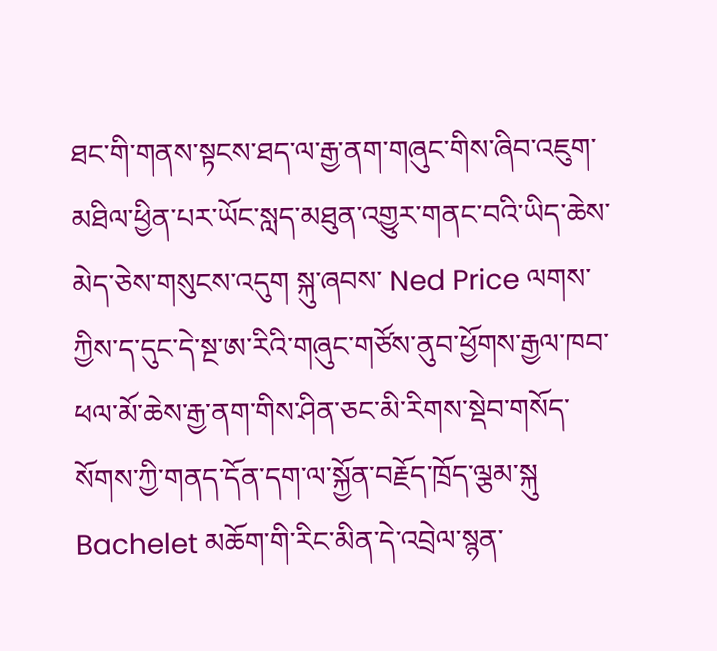ཐང་གི་གནས་སྟངས་ཐད་ལ་རྒྱ་ནག་གཞུང་གིས་ཞིབ་འཇུག་མཐིལ་ཕྱིན་པར་ཡོང་སླད་མཐུན་འགྱུར་གནང་བའི་ཡིད་ཆེས་མེད་ཅེས་གསུངས་འདུག སྐུ་ཞབས་ Ned Price ལགས་ཀྱིས་ད་དུང་དེ་སྔ་ཨ་རིའི་གཞུང་གཙོས་ནུབ་ཕྱོགས་རྒྱལ་ཁབ་ཕལ་མོ་ཆེས་རྒྱ་ནག་གིས་ཤིན་ཅང་མི་རིགས་སྡེབ་གསོད་སོགས་ཀྱི་གནད་དོན་དག་ལ་སྐྱོན་བརྗོད་ཁྲོད་ལྕམ་སྐུ Bachelet མཆོག་གི་རིང་མིན་དེ་འབྲེལ་སྙན་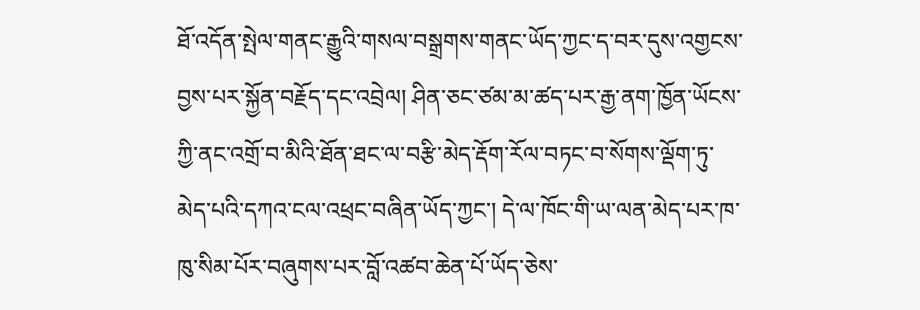ཐོ་འདོན་སྤེལ་གནང་རྒྱུའི་གསལ་བསྒྲགས་གནང་ཡོད་ཀྱང་ད་བར་དུས་འགྱངས་བྱས་པར་སྐྱོན་བརྗོད་དང་འབྲེལ། ཤིན་ཅང་ཙམ་མ་ཚད་པར་རྒྱ་ནག་ཁྱོན་ཡོངས་ཀྱི་ནང་འགྲོ་བ་མིའི་ཐོན་ཐང་ལ་བརྩི་མེད་རྡོག་རོལ་བཏང་བ་སོགས་ལྡོག་ཏུ་མེད་པའི་དཀའ་ངལ་འཕྲང་བཞིན་ཡོད་ཀྱང་། དེ་ལ་ཁོང་གི་ཡ་ལན་མེད་པར་ཁ་ཁུ་སིམ་པོར་བཞུགས་པར་བློ་འཚབ་ཆེན་པོ་ཡོད་ཅེས་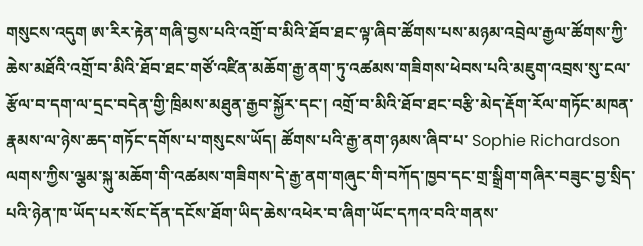གསུངས་འདུག ཨ་རིར་རྟེན་གཞི་བྱས་པའི་འགྲོ་བ་མིའི་ཐོབ་ཐང་ལྟ་ཞིབ་ཚོགས་པས་མཉམ་འབྲེལ་རྒྱལ་ཚོགས་ཀྱི་ཆེས་མཐོའི་འགྲོ་བ་མིའི་ཐོབ་ཐང་གཙོ་འཛིན་མཆོག་རྒྱ་ནག་ཏུ་འཚམས་གཟིགས་ཕེབས་པའི་མཇུག་འབྲས་སུ་ངལ་རྩོལ་བ་དག་ལ་དྲང་བདེན་གྱི་ཁྲིམས་མཐུན་རྒྱབ་སྐྱོར་དང་། འགྲོ་བ་མིའི་ཐོབ་ཐང་བརྩི་མེད་རྡོག་རོལ་གཏོང་མཁན་རྣམས་ལ་ཉེས་ཆད་གཏོང་དགོས་པ་གསུངས་ཡོད། ཚོགས་པའི་རྒྱ་ནག་ཉམས་ཞིབ་པ་ Sophie Richardson ལགས་ཀྱིས་ལྕམ་སྐུ་མཆོག་གི་འཚམས་གཟིགས་དེ་རྒྱ་ནག་གཞུང་གི་བཀོད་ཁྱབ་དང་གྲ་སྒྲིག་གཞིར་བཟུང་བྱ་སྲིད་པའི་ཉེན་ཁ་ཡོད་པར་སོང་དོན་དངོས་ཐོག་ཡིད་ཆེས་འཕེར་བ་ཞིག་ཡོང་དཀའ་བའི་གནས་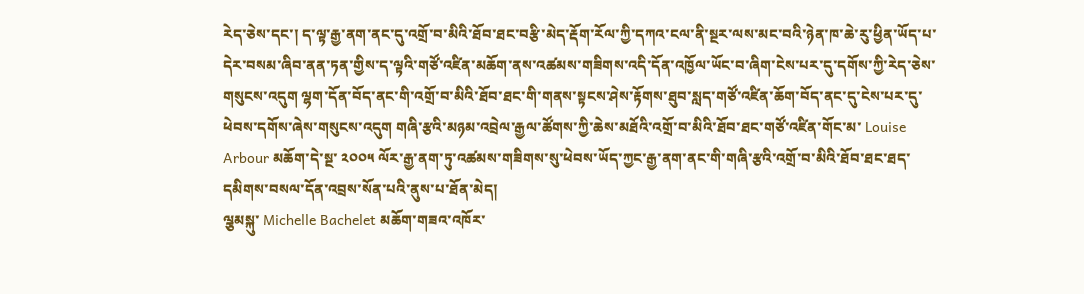རེད་ཅེས་དང་། ད་ལྟ་རྒྱ་ནག་ནང་དུ་འགྲོ་བ་མིའི་ཐོབ་ཐང་བརྩི་མེད་རྡོག་རོལ་ཀྱི་དཀའ་ངལ་ནི་སྔར་ལས་མང་བའི་ཉེན་ཁ་ཆེ་རུ་ཕྱིན་ཡོད་པ་དེར་བསམ་ཞིབ་ནན་ཏན་གྱིས་ད་ལྟའི་གཙོ་འཛིན་མཆོག་ནས་འཚམས་གཟིགས་འདི་དོན་འཁྱོལ་ཡོང་བ་ཞིག་ངེས་པར་དུ་དགོས་ཀྱི་རེད་ཅེས་གསུངས་འདུག ལྷག་དོན་བོད་ནང་གི་འགྲོ་བ་མིའི་ཐོབ་ཐང་གི་གནས་སྟངས་ཤེས་རྟོགས་ཐུབ་སླད་གཙོ་འཛིན་ཆོག་བོད་ནང་དུ་ངེས་པར་དུ་ཕེབས་དགོས་ཞེས་གསུངས་འདུག གཞི་རྩའི་མཉམ་འབྲེལ་རྒྱལ་ཚོགས་ཀྱི་ཆེས་མཐོའི་འགྲོ་བ་མིའི་ཐོབ་ཐང་གཙོ་འཛིན་གོང་མ་ Louise Arbour མཆོག་དེ་སྔ་ ༢༠༠༥ ལོར་རྒྱ་ནག་ཏུ་འཚམས་གཟིགས་སུ་ཕེབས་ཡོད་ཀྱང་རྒྱ་ནག་ནང་གི་གཞི་རྩའི་འགྲོ་བ་མིའི་ཐོབ་ཐང་ཐད་དམིགས་བསལ་དོན་འབྲས་སོན་པའི་ནུས་པ་ཐོན་མེད།
ལྕམསྐུ་ Michelle Bachelet མཆོག་གཟའ་འཁོར་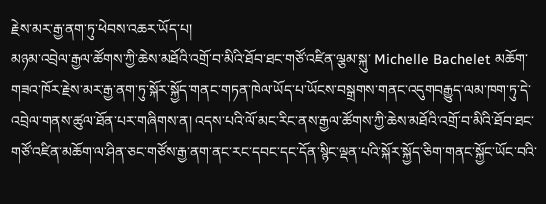རྗེས་མར་རྒྱ་ནག་ཏུ་ཕེབས་འཆར་ཡོད་པ།
མཉམ་འབྲེལ་རྒྱལ་ཚོགས་ཀྱི་ཆེས་མཐོའི་འགྲོ་བ་མིའི་ཐོབ་ཐང་གཙོ་འཛིན་ལྕམ་སྐུ་ Michelle Bachelet མཆོག་གཟའ་ཁོར་རྗེས་མར་རྒྱ་ནག་ཏུ་སྐོར་སྐྱོད་གནང་གཏན་ཁེལ་ཡོད་པ་ཡོངས་བསྒྲགས་གནང་འདུགབརྒྱུད་ལམ་ཁག་ཏུ་དེ་འབྲེལ་གནས་ཚུལ་ཐོན་པར་གཞིགས་ན། འདས་པའི་ལོ་མང་རིང་ནས་རྒྱལ་ཚོགས་ཀྱི་ཆེས་མཐོའི་འགྲོ་བ་མིའི་ཐོབ་ཐང་གཙོ་འཛིན་མཆོག་ལ་ཤིན་ཅང་གཙོས་རྒྱ་ནག་ནང་རང་དབང་དང་དོན་སྙིང་ལྡན་པའི་སྐོར་སྐྱོད་ཅིག་གནང་སྐྱོང་ཡོང་བའི་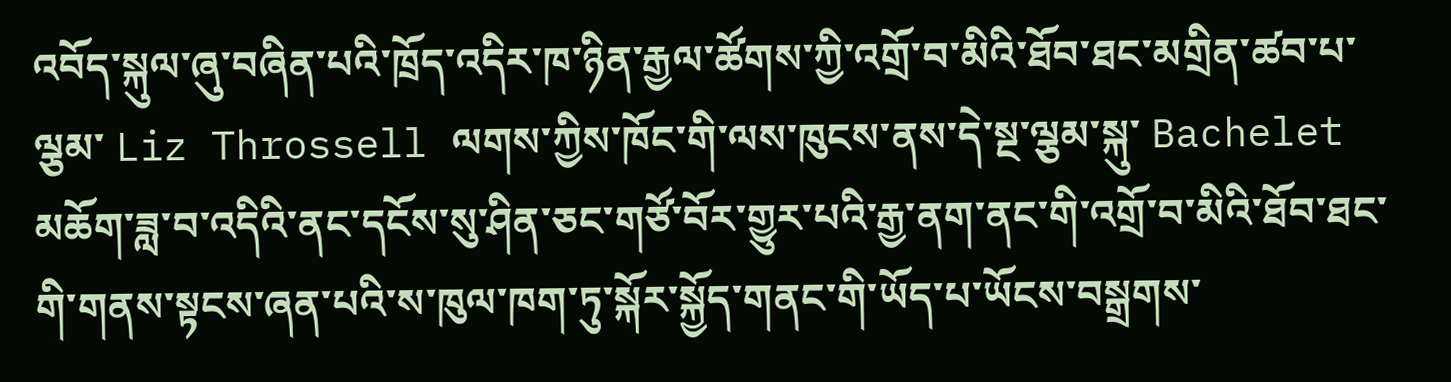འབོད་སྐུལ་ཞུ་བཞིན་པའི་ཁྲོད་འདིར་ཁ་ཉིན་རྒྱལ་ཚོགས་ཀྱི་འགྲོ་བ་མིའི་ཐོབ་ཐང་མགྲིན་ཚབ་པ་ལྕམ་ Liz Throssell ལགས་ཀྱིས་ཁོང་གི་ལས་ཁུངས་ནས་དེ་སྔ་ལྕམ་སྐུ་ Bachelet མཆོག་ཟླ་བ་འདིའི་ནང་དངོས་སུ་ཤིན་ཅང་གཙོ་བོར་གྱུར་པའི་རྒྱ་ནག་ནང་གི་འགྲོ་བ་མིའི་ཐོབ་ཐང་གི་གནས་སྟངས་ཞན་པའི་ས་ཁུལ་ཁག་ཏུ་སྐོར་སྐྱོད་གནང་གི་ཡོད་པ་ཡོངས་བསྒྲགས་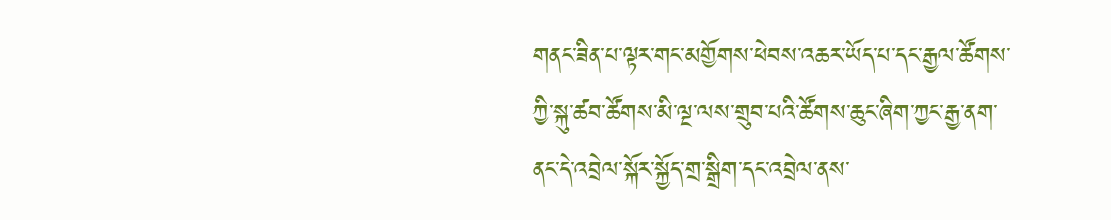གནང་ཟིན་པ་ལྟར་གང་མགྱོགས་ཕེབས་འཆར་ཡོད་པ་དང་རྒྱལ་ཚོགས་ཀྱི་སྐུ་ཚབ་ཚོགས་མི་ལྔ་ལས་གྲུབ་པའི་ཚོགས་ཆུང་ཞིག་ཀྱང་རྒྱ་ནག་ནང་དེ་འབྲེལ་སྐོར་སྐྱོད་གྲ་སྒྲིག་དང་འབྲེལ་ནས་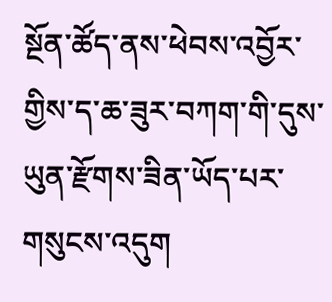སྔོན་ཚོད་ནས་ཕེབས་འབྱོར་གྱིས་ད་ཆ་ཟུར་བཀག་གི་དུས་ཡུན་རྫོགས་ཟིན་ཡོད་པར་གསུངས་འདུག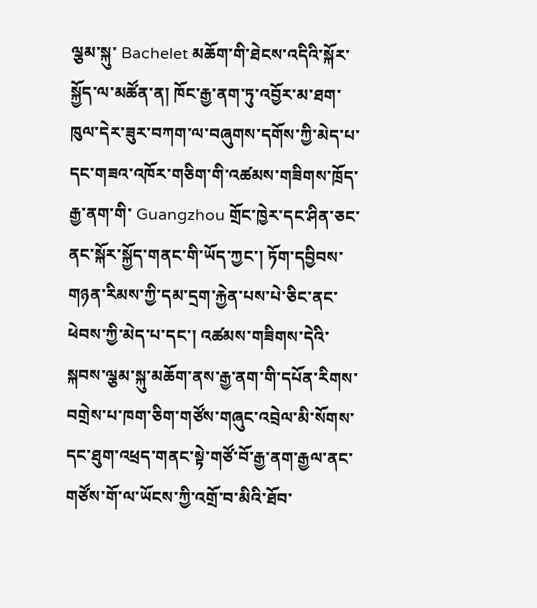ལྕམ་སྐུ་ Bachelet མཆོག་གི་ཐེངས་འདིའི་སྐོར་སྐྱོད་ལ་མཚོན་ན། ཁོང་རྒྱ་ནག་ཏུ་འབྱོར་མ་ཐག་ཁུལ་དེར་ཟུར་བཀག་ལ་བཞུགས་དགོས་ཀྱི་མེད་པ་དང་གཟའ་འཁོར་གཅིག་གི་འཚམས་གཟིགས་ཁྲོད་རྒྱ་ནག་གི་ Guangzhou གྲོང་ཁྱེར་དང་ཤིན་ཅང་ནང་སྐོར་སྐྱོད་གནང་གི་ཡོད་ཀྱང་། ཏོག་དབྱིབས་གཉན་རིམས་ཀྱི་དམ་དྲག་རྐྱེན་པས་པེ་ཅིང་ནང་ཕེབས་ཀྱི་མེད་པ་དང་། འཚམས་གཟིགས་དེའི་སྐབས་ལྕམ་སྐུ་མཆོག་ནས་རྒྱ་ནག་གི་དཔོན་རིགས་བགྲེས་པ་ཁག་ཅིག་གཙོས་གཞུང་འབྲེལ་མི་སོགས་དང་ཐུག་འཕྲད་གནང་སྟེ་གཙོ་བོ་རྒྱ་ནག་རྒྱལ་ནང་གཙོས་གོ་ལ་ཡོངས་ཀྱི་འགྲོ་བ་མིའི་ཐོབ་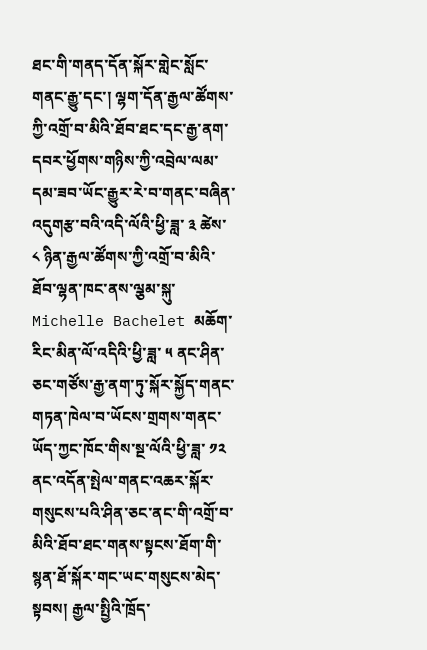ཐང་གི་གནད་དོན་སྐོར་གླེང་སློང་གནང་རྒྱུ་དང་། ལྷག་དོན་རྒྱལ་ཚོགས་ཀྱི་འགྲོ་བ་མིའི་ཐོབ་ཐང་དང་རྒྱ་ནག་དབར་ཕྱོགས་གཉིས་ཀྱི་འབྲེལ་ལམ་དམ་ཟབ་ཡོང་རྒྱུར་རེ་བ་གནང་བཞིན་འདུགརྩ་བའི་འདི་ལོའི་ཕྱི་ཟླ་ ༣ ཚེས་ ༨ ཉིན་རྒྱལ་ཚོགས་ཀྱི་འགྲོ་བ་མིའི་ཐོབ་ལྷན་ཁང་ནས་ལྕམ་སྐུ་  Michelle Bachelet མཆོག་རིང་མིན་ལོ་འདིའི་ཕྱི་ཟླ་ ༥ ནང་ཤིན་ཅང་གཙོས་རྒྱ་ནག་ཏུ་སྐོར་སྐྱོད་གནང་གཏན་ཁེལ་བ་ཡོངས་གྲགས་གནང་ཡོད་ཀྱང་ཁོང་གིས་སྔ་ལོའི་ཕྱི་ཟླ་ ༡༢ ནང་འདོན་སྤེལ་གནང་འཆར་སྐོར་གསུངས་པའི་ཤིན་ཅང་ནང་གི་འགྲོ་བ་མིའི་ཐོབ་ཐང་གནས་སྟངས་ཐོག་གི་སྙན་ཐོ་སྐོར་གང་ཡང་གསུངས་མེད་སྟབས། རྒྱལ་སྤྱིའི་ཁྲོད་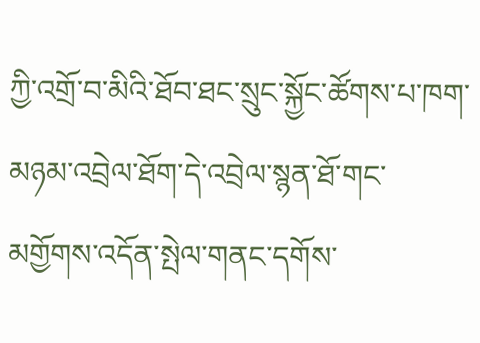ཀྱི་འགྲོ་བ་མིའི་ཐོབ་ཐང་སྲུང་སྐྱོང་ཚོགས་པ་ཁག་མཉམ་འབྲེལ་ཐོག་དེ་འབྲེལ་སྙན་ཐོ་གང་མགྱོགས་འདོན་སྤེལ་གནང་དགོས་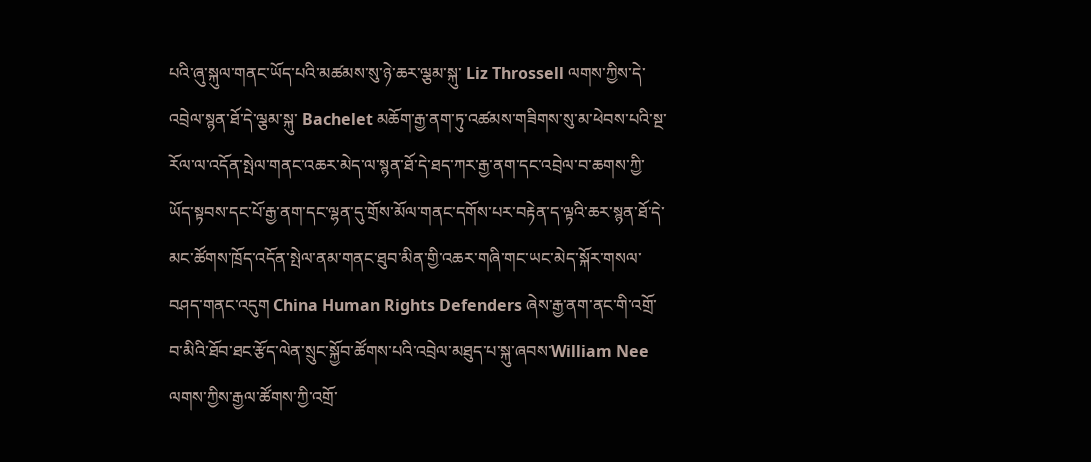པའི་ཞུ་སྐུལ་གནང་ཡོད་པའི་མཚམས་སུ་ཉེ་ཆར་ལྕམ་སྐུ་ Liz Throssell ལགས་ཀྱིས་དེ་འབྲེལ་སྙན་ཐོ་དེ་ལྕམ་སྐུ་ Bachelet མཆོག་རྒྱ་ནག་ཏུ་འཚམས་གཟིགས་སུ་མ་ཕེབས་པའི་སྔ་རོལ་ལ་འདོན་སྤེལ་གནང་འཆར་མེད་ལ་སྙན་ཐོ་དེ་ཐད་ཀར་རྒྱ་ནག་དང་འབྲེལ་བ་ཆགས་ཀྱི་ཡོད་སྟབས་དང་པོ་རྒྱ་ནག་དང་ལྷན་དུ་གྲོས་མོལ་གནང་དགོས་པར་བརྟེན་ད་ལྟའི་ཆར་སྙན་ཐོ་དེ་མང་ཚོགས་ཁྲོད་འདོན་སྤེལ་ནམ་གནང་ཐུབ་མིན་གྱི་འཆར་གཞི་གང་ཡང་མེད་སྐོར་གསལ་བཤད་གནང་འདུག China Human Rights Defenders ཞེས་རྒྱ་ནག་ནང་གི་འགྲོ་བ་མིའི་ཐོབ་ཐང་རྩོད་ལེན་སྲུང་སྐྱོབ་ཚོགས་པའི་འབྲེལ་མཐུད་པ་སྐུ་ཞབས་William Nee ལགས་ཀྱིས་རྒྱལ་ཚོགས་ཀྱི་འགྲོ་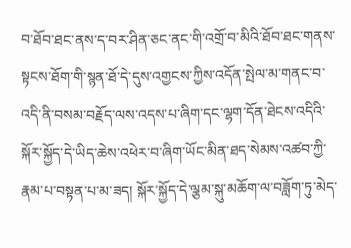བ་ཐོབ་ཐང་ནས་ད་བར་ཤིན་ཅང་ནང་གི་འགྲོ་བ་མིའི་ཐོབ་ཐང་གནས་སྟངས་ཐོག་གི་སྙན་ཐོ་དེ་དུས་འགྱངས་ཀྱིས་འདོན་སྤེལ་མ་གནང་བ་འདི་ནི་བསམ་བརྗོད་ལས་འདས་པ་ཞིག་དང་ལྷག་དོན་ཐེངས་འདིའི་སྐོར་སྐྱོད་དེ་ཡིད་ཆེས་འཕེར་བ་ཞིག་ཡོང་མིན་ཐད་སེམས་འཚབ་ཀྱི་རྣམ་པ་བསྟན་པ་མ་ཟད། སྐོར་སྐྱོད་དེ་ལྕམ་སྐུ་མཆོག་ལ་བཟློག་ཏུ་མེད་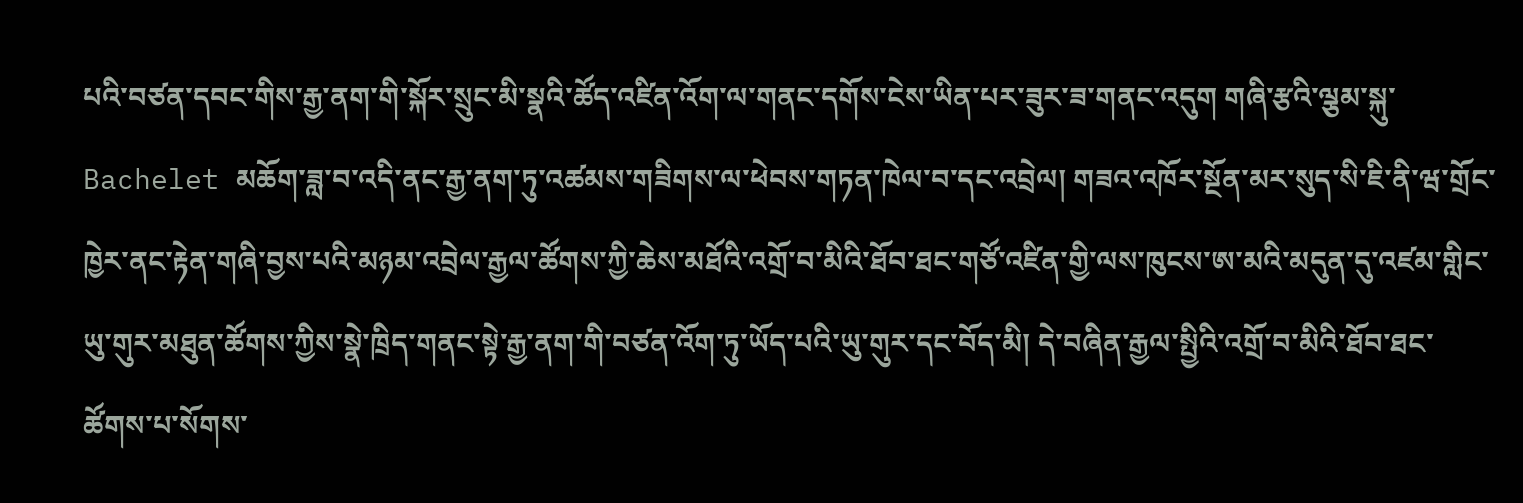པའི་བཙན་དབང་གིས་རྒྱ་ནག་གི་སྐོར་སྲུང་མི་སྣའི་ཚོད་འཛིན་འོག་ལ་གནང་དགོས་ངེས་ཡིན་པར་ཟུར་ཟ་གནང་འདུག གཞི་རྩའི་ལྕམ་སྐུ་ Bachelet མཆོག་ཟླ་བ་འདི་ནང་རྒྱ་ནག་ཏུ་འཚམས་གཟིགས་ལ་ཕེབས་གཏན་ཁེལ་བ་དང་འབྲེལ། གཟའ་འཁོར་སྔོན་མར་སུད་སི་ཇི་ནི་ཝ་གྲོང་ཁྱེར་ནང་རྟེན་གཞི་བྱས་པའི་མཉམ་འབྲེལ་རྒྱལ་ཚོགས་ཀྱི་ཆེས་མཐོའི་འགྲོ་བ་མིའི་ཐོབ་ཐང་གཙོ་འཛིན་གྱི་ལས་ཁུངས་ཨ་མའི་མདུན་དུ་འཛམ་གླིང་ཡུ་གུར་མཐུན་ཚོགས་ཀྱིས་སྣེ་ཁྲིད་གནང་སྟེ་རྒྱ་ནག་གི་བཙན་འོག་ཏུ་ཡོད་པའི་ཡུ་གུར་དང་བོད་མི། དེ་བཞིན་རྒྱལ་སྤྱིའི་འགྲོ་བ་མིའི་ཐོབ་ཐང་ཚོགས་པ་སོགས་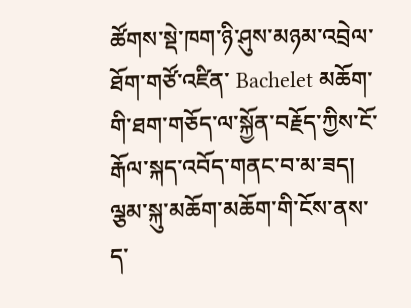ཚོགས་སྡེ་ཁག་ཉི་ཤུས་མཉམ་འབྲེལ་ཐོག་གཙོ་འཛིན་ Bachelet མཆོག་གི་ཐག་གཅོད་ལ་སྐྱོན་བརྗོད་ཀྱིས་ངོ་རྒོལ་སྐད་འབོད་གནང་བ་མ་ཟད། ལྕམ་སྐུ་མཆོག་མཆོག་གི་ངོས་ནས་ད་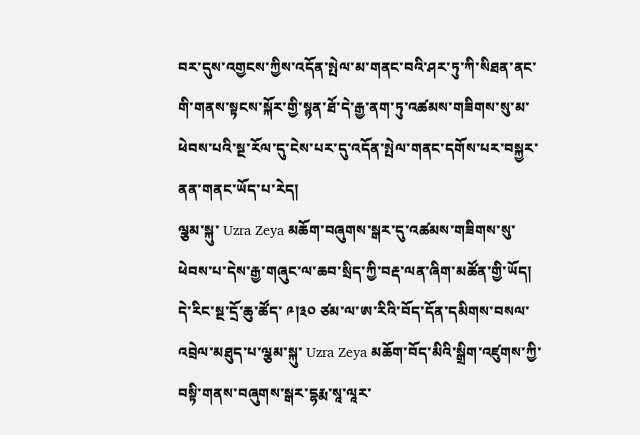བར་དུས་འགྱངས་ཀྱིས་འདོན་སྤེལ་མ་གནང་བའི་ཤར་ཏུ་ཀི་སིཐན་ནང་གི་གནས་སྟངས་སྐོར་གྱི་སྙན་ཐོ་དེ་རྒྱ་ནག་ཏུ་འཚམས་གཟིགས་སུ་མ་ཕེབས་པའི་སྔ་རོལ་དུ་ངེས་པར་དུ་འདོན་སྤེལ་གནང་དགོས་པར་བསྐྱར་ནན་གནང་ཡོད་པ་རེད།
ལྕམ་སྐུ་ Uzra Zeya མཆོག་བཞུགས་སྒར་དུ་འཚམས་གཟིགས་སུ་ཕེབས་པ་དེས་རྒྱ་གཞུང་ལ་ཆབ་སྲིད་ཀྱི་བརྡ་ལན་ཞིག་མཚོན་གྱི་ཡོད།
དེ་རིང་སྔ་དྲོ་ཆུ་ཚོད་ ༩།༣༠ ཙམ་ལ་ཨ་རིའི་བོད་དོན་དམིགས་བསལ་འབྲེལ་མཐུད་པ་ལྕམ་སྐུ་ Uzra Zeya མཆོག་བོད་མིའི་སྒྲིག་འཛུགས་ཀྱི་བསྟི་གནས་བཞུགས་སྒར་དྷརྨ་སཱ་ལཱར་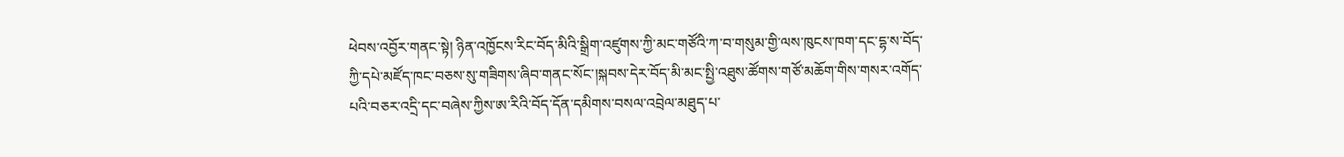ཕེབས་འབྱོར་གནང་སྟེ། ཉིན་འཁྱོངས་རིང་བོད་མིའི་སྒྲིག་འཛུགས་ཀྱི་མང་གཙོའི་ཀ་བ་གསུམ་གྱི་ལས་ཁུངས་ཁག་དང་དྷ་ས་བོད་ཀྱི་དཔེ་མཛོད་ཁང་བཅས་སུ་གཟིགས་ཞིབ་གནང་སོང་།སྐབས་དེར་བོད་མི་མང་སྤྱི་འཐུས་ཚོགས་གཙོ་མཆོག་གིས་གསར་འགོད་པའི་བཅར་འདྲི་དང་བཞེས་ཀྱིས་ཨ་རིའི་བོད་དོན་དམིགས་བསལ་འབྲེལ་མཐུད་པ་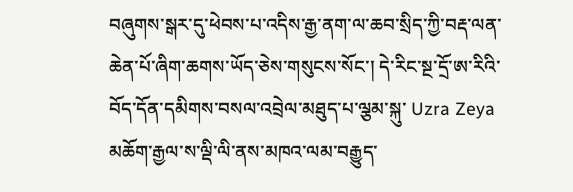བཞུགས་སྒར་དུ་ཕེབས་པ་འདིས་རྒྱ་ནག་ལ་ཆབ་སྲིད་ཀྱི་བརྡ་ལན་ཆེན་པོ་ཞིག་ཆགས་ཡོད་ཅེས་གསུངས་སོང་། དེ་རིང་སྔ་དྲོ་ཨ་རིའི་བོད་དོན་དམིགས་བསལ་འབྲེལ་མཐུད་པ་ལྕམ་སྐུ་ Uzra Zeya མཆོག་རྒྱལ་ས་ལྡི་ལི་ནས་མཁའ་ལམ་བརྒྱུད་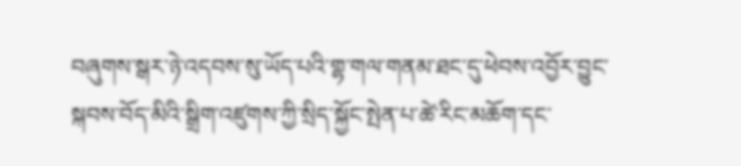བཞུགས་སྒར་ཉེ་འདབས་སུ་ཡོད་པའི་གྷ་གལ་གནམ་ཐང་དུ་ཕེབས་འབྱོར་བྱུང་སྐབས་བོད་མིའི་སྒྲིག་འཛུགས་ཀྱི་སྲིད་སྐྱོང་སྤེན་པ་ཚེ་རིང་མཆོག་དང་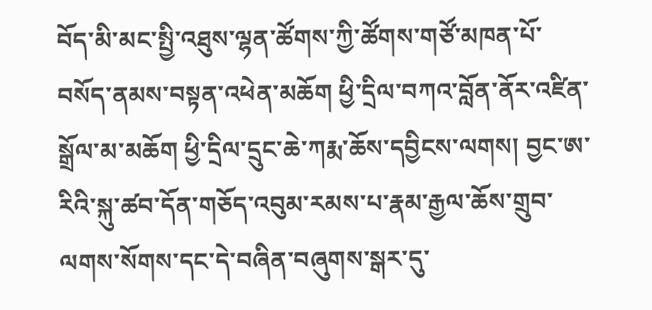བོད་མི་མང་སྤྱི་འཐུས་ལྷན་ཚོགས་ཀྱི་ཚོགས་གཙོ་མཁན་པོ་བསོད་ནམས་བསྟན་འཕེན་མཆོག ཕྱི་དྲིལ་བཀའ་བློན་ནོར་འཛིན་སྒྲོལ་མ་མཆོག ཕྱི་དྲིལ་དྲུང་ཆེ་ཀརྨ་ཆོས་དབྱིངས་ལགས། བྱང་ཨ་རིའི་སྐུ་ཚབ་དོན་གཅོད་འབུམ་རམས་པ་རྣམ་རྒྱལ་ཆོས་གྲུབ་ལགས་སོགས་དང་དེ་བཞིན་བཞུགས་སྒར་དུ་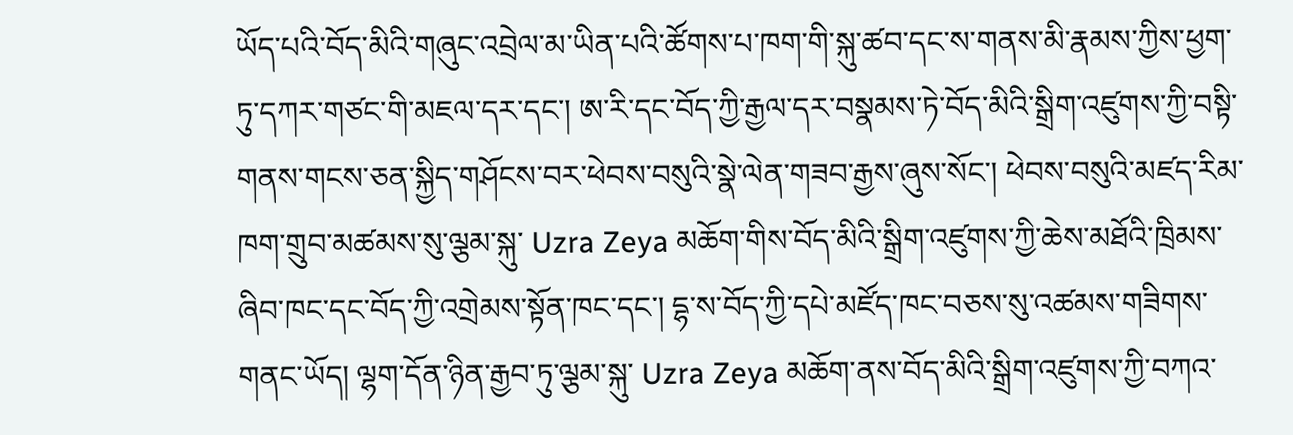ཡོད་པའི་བོད་མིའི་གཞུང་འབྲེལ་མ་ཡིན་པའི་ཚོགས་པ་ཁག་གི་སྐུ་ཚབ་དང་ས་གནས་མི་རྣམས་ཀྱིས་ཕྱག་ཏུ་དཀར་གཙང་གི་མཇལ་དར་དང་། ཨ་རི་དང་བོད་ཀྱི་རྒྱལ་དར་བསྣམས་ཏེ་བོད་མིའི་སྒྲིག་འཛུགས་ཀྱི་བསྟི་གནས་གངས་ཅན་སྐྱིད་གཤོངས་བར་ཕེབས་བསུའི་སྣེ་ལེན་གཟབ་རྒྱས་ཞུས་སོང་། ཕེབས་བསུའི་མཛད་རིམ་ཁག་གྲུབ་མཚམས་སུ་ལྕམ་སྐུ་ Uzra Zeya མཆོག་གིས་བོད་མིའི་སྒྲིག་འཛུགས་ཀྱི་ཆེས་མཐོའི་ཁྲིམས་ཞིབ་ཁང་དང་བོད་ཀྱི་འགྲེམས་སྟོན་ཁང་དང་། དྷ་ས་བོད་ཀྱི་དཔེ་མཛོད་ཁང་བཅས་སུ་འཚམས་གཟིགས་གནང་ཡོད། ལྷག་དོན་ཉིན་རྒྱབ་ཏུ་ལྕམ་སྐུ་ Uzra Zeya མཆོག་ནས་བོད་མིའི་སྒྲིག་འཛུགས་ཀྱི་བཀའ་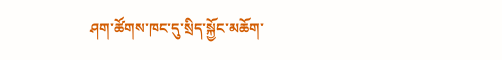ཤག་ཚོགས་ཁང་དུ་སྲིད་སྐྱོང་མཆོག་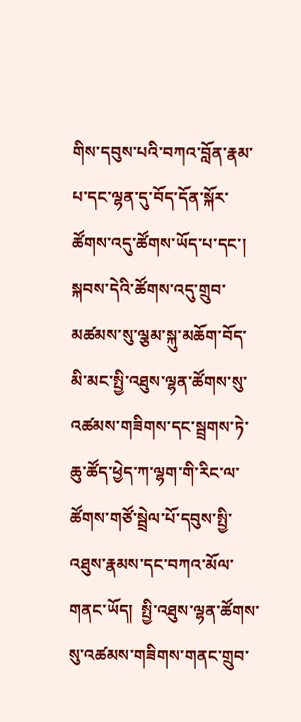གིས་དབུས་པའི་བཀའ་བློན་རྣམ་པ་དང་ལྷན་དུ་བོད་དོན་སྐོར་ཚོགས་འདུ་ཚོགས་ཡོད་པ་དང་། སྐབས་དེའི་ཚོགས་འདུ་གྲུབ་མཚམས་སུ་ལྕམ་སྐུ་མཆོག་བོད་མི་མང་སྤྱི་འཐུས་ལྷན་ཚོགས་སུ་འཚམས་གཟིགས་དང་སྦྲགས་ཏེ་ཆུ་ཚོད་ཕྱེད་ཀ་ལྷག་གི་རིང་ལ་ཚོགས་གཙོ་སྦྲེལ་པོ་དབུས་སྤྱི་འཐུས་རྣམས་དང་བཀའ་མོལ་གནང་ཡོད།  སྤྱི་འཐུས་ལྷན་ཚོགས་སུ་འཚམས་གཟིགས་གནང་གྲུབ་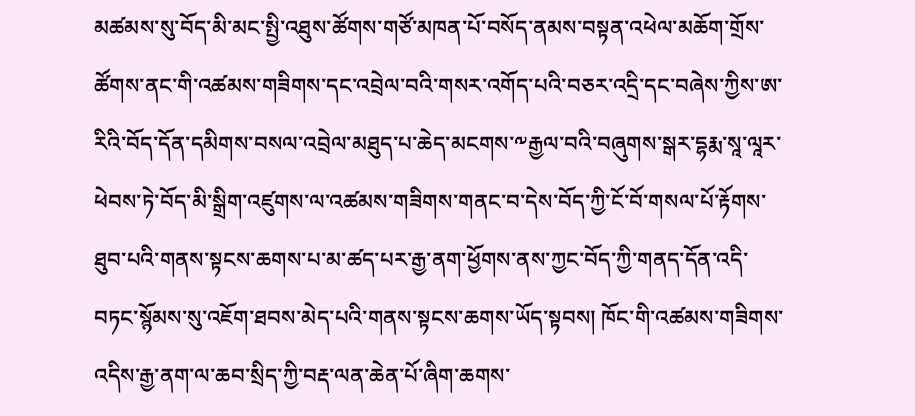མཚམས་སུ་བོད་མི་མང་སྤྱི་འཐུས་ཚོགས་གཙོ་མཁན་པོ་བསོད་ནམས་བསྟན་འཕེལ་མཆོག་གྲོས་ཚོགས་ནང་གི་འཚམས་གཟིགས་དང་འབྲེལ་བའི་གསར་འགོད་པའི་བཅར་འདྲི་དང་བཞེས་ཀྱིས་ཨ་རིའི་བོད་དོན་དམིགས་བསལ་འབྲེལ་མཐུད་པ་ཆེད་མངགས་༸རྒྱལ་བའི་བཞུགས་སྒར་དྷརྨ་སཱ་ལཱར་ཕེབས་ཏེ་བོད་མི་སྒྲིག་འཛུགས་ལ་འཚམས་གཟིགས་གནང་བ་དེས་བོད་ཀྱི་ངོ་བོ་གསལ་པོ་རྟོགས་ཐུབ་པའི་གནས་སྟངས་ཆགས་པ་མ་ཚད་པར་རྒྱ་ནག་ཕྱོགས་ནས་ཀྱང་བོད་ཀྱི་གནད་དོན་འདི་བཏང་སྙོམས་སུ་འཇོག་ཐབས་མེད་པའི་གནས་སྟངས་ཆགས་ཡོད་སྟབས། ཁོང་གི་འཚམས་གཟིགས་འདིས་རྒྱ་ནག་ལ་ཆབ་སྲིད་ཀྱི་བརྡ་ལན་ཆེན་པོ་ཞིག་ཆགས་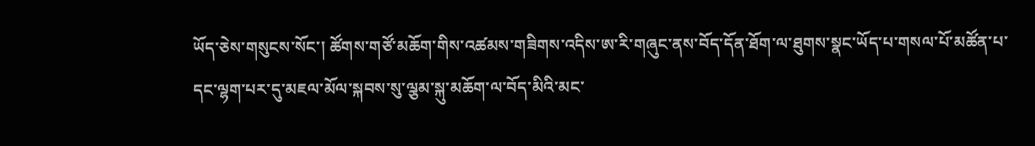ཡོད་ཅེས་གསུངས་སོང་། ཚོགས་གཙོ་མཆོག་གིས་འཚམས་གཟིགས་འདིས་ཨ་རི་གཞུང་ནས་བོད་དོན་ཐོག་ལ་ཐུགས་སྣང་ཡོད་པ་གསལ་པོ་མཚོན་པ་དང་ལྷག་པར་དུ་མཇལ་མོལ་སྐབས་སུ་ལྕམ་སྐུ་མཆོག་ལ་བོད་མིའི་མང་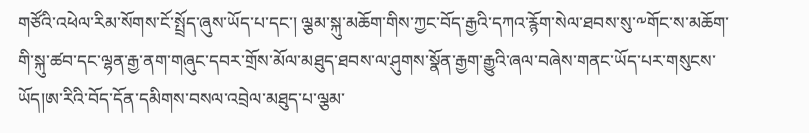གཙོའི་འཕེལ་རིམ་སོགས་ངོ་སྤྲོད་ཞུས་ཡོད་པ་དང་། ལྕམ་སྐུ་མཆོག་གིས་ཀྱང་བོད་རྒྱའི་དཀའ་རྙོག་སེལ་ཐབས་སུ་༸གོང་ས་མཆོག་གི་སྐུ་ཚབ་དང་ལྷན་རྒྱ་ནག་གཞུང་དབར་གྲོས་མོལ་མཐུད་ཐབས་ལ་ཤུགས་སྣོན་རྒྱག་རྒྱུའི་ཞལ་བཞེས་གནང་ཡོད་པར་གསུངས་ཡོད།ཨ་རིའི་བོད་དོན་དམིགས་བསལ་འབྲེལ་མཐུད་པ་ལྕམ་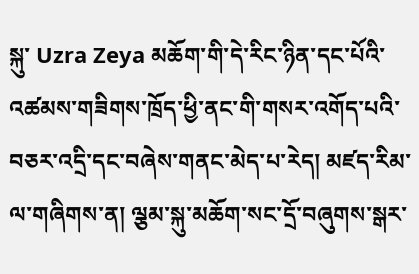སྐུ་ Uzra Zeya མཆོག་གི་དེ་རིང་ཉིན་དང་པོའི་འཚམས་གཟིགས་ཁྲོད་ཕྱི་ནང་གི་གསར་འགོད་པའི་བཅར་འདྲི་དང་བཞེས་གནང་མེད་པ་རེད། མཛད་རིམ་ལ་གཞིགས་ན། ལྕམ་སྐུ་མཆོག་སང་དྲོ་བཞུགས་སྒར་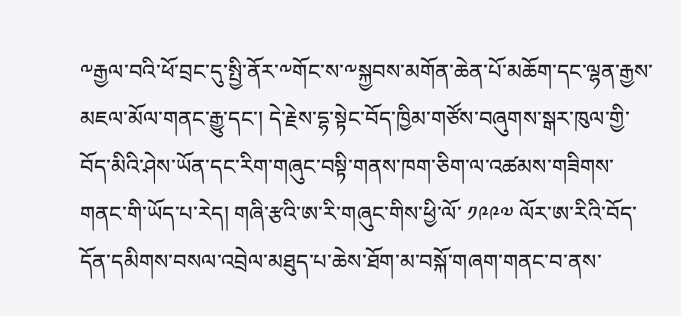༸རྒྱལ་བའི་ཕོ་བྲང་དུ་སྤྱི་ནོར་༸གོང་ས་༸སྐྱབས་མགོན་ཆེན་པོ་མཆོག་དང་ལྷན་རྒྱས་མཇལ་མོལ་གནང་རྒྱུ་དང་། དེ་རྗེས་དྷ་སྟེང་བོད་ཁྱིམ་གཙོས་བཞུགས་སྒར་ཁུལ་གྱི་བོད་མིའི་ཤེས་ཡོན་དང་རིག་གཞུང་བསྟི་གནས་ཁག་ཅིག་ལ་འཚམས་གཟིགས་གནང་གི་ཡོད་པ་རེད། གཞི་རྩའི་ཨ་རི་གཞུང་གིས་ཕྱི་ལོ་ ༡༩༩༧ ལོར་ཨ་རིའི་བོད་དོན་དམིགས་བསལ་འབྲེལ་མཐུད་པ་ཆེས་ཐོག་མ་བསྐོ་གཞག་གནང་བ་ནས་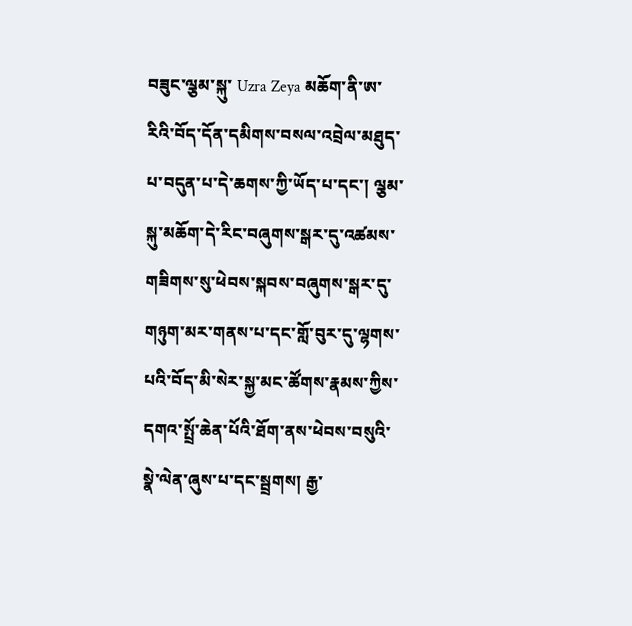བཟུང་ལྕམ་སྐུ་ Uzra Zeya མཆོག་ནི་ཨ་རིའི་བོད་དོན་དམིགས་བསལ་འབྲེལ་མཐུད་པ་བདུན་པ་དེ་ཆགས་ཀྱི་ཡོད་པ་དང་། ལྕམ་སྐུ་མཆོག་དེ་རིང་བཞུགས་སྒར་དུ་འཚམས་གཟིགས་སུ་ཕེབས་སྐབས་བཞུགས་སྒར་དུ་གཉུག་མར་གནས་པ་དང་གློ་བུར་དུ་ལྷགས་པའི་བོད་མི་སེར་སྐྱ་མང་ཚོགས་རྣམས་ཀྱིས་དགའ་སྤྲོ་ཆེན་པོའི་ཐོག་ནས་ཕེབས་བསུའི་སྣེ་ལེན་ཞུས་པ་དང་སྦྲགས། རྒྱ་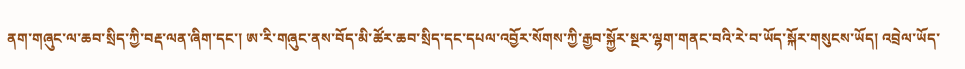ནག་གཞུང་ལ་ཆབ་སྲིད་ཀྱི་བརྡ་ལན་ཞིག་དང་། ཨ་རི་གཞུང་ནས་བོད་མི་ཚོར་ཆབ་སྲིད་དང་དཔལ་འབྱོར་སོགས་ཀྱི་རྒྱབ་སྐྱོར་སྔར་ལྷག་གནང་བའི་རེ་བ་ཡོད་སྐོར་གསུངས་ཡོད། འབྲེལ་ཡོད་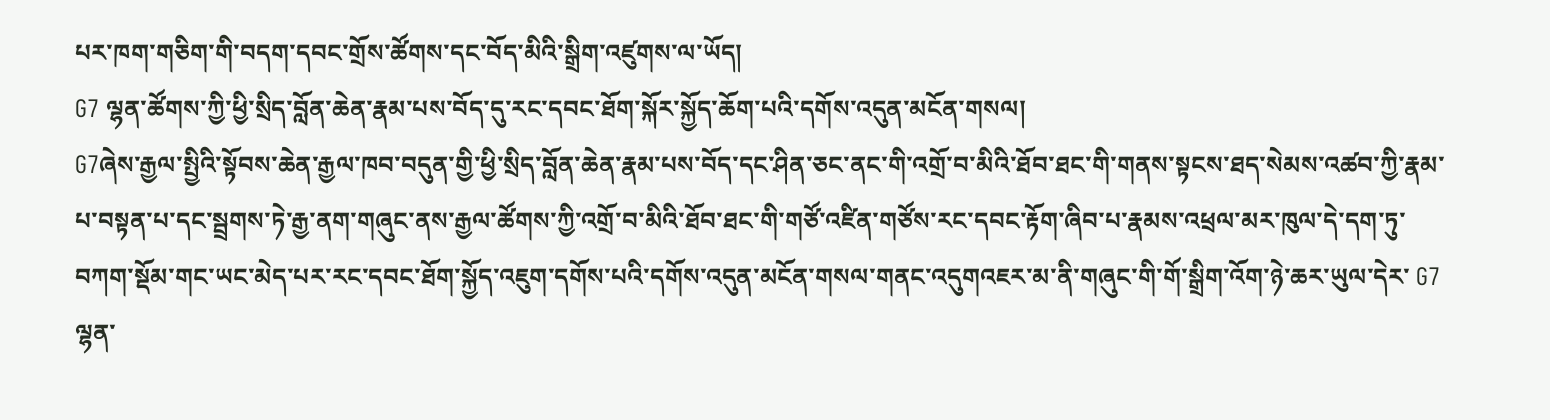པར་ཁག་གཅིག་གི་བདག་དབང་གྲོས་ཚོགས་དང་བོད་མིའི་སྒྲིག་འཛུགས་ལ་ཡོད།
G7 ལྷན་ཚོགས་ཀྱི་ཕྱི་སྲིད་བློན་ཆེན་རྣམ་པས་བོད་དུ་རང་དབང་ཐོག་སྐོར་སྐྱོད་ཆོག་པའི་དགོས་འདུན་མངོན་གསལ།
G7ཞེས་རྒྱལ་སྤྱིའི་སྟོབས་ཆེན་རྒྱལ་ཁབ་བདུན་གྱི་ཕྱི་སྲིད་བློན་ཆེན་རྣམ་པས་བོད་དང་ཤིན་ཅང་ནང་གི་འགྲོ་བ་མིའི་ཐོབ་ཐང་གི་གནས་སྟངས་ཐད་སེམས་འཚབ་ཀྱི་རྣམ་པ་བསྟན་པ་དང་སྦྲགས་ཏེ་རྒྱ་ནག་གཞུང་ནས་རྒྱལ་ཚོགས་ཀྱི་འགྲོ་བ་མིའི་ཐོབ་ཐང་གི་གཙོ་འཛིན་གཙོས་རང་དབང་རྟོག་ཞིབ་པ་རྣམས་འཕྲལ་མར་ཁུལ་དེ་དག་ཏུ་བཀག་སྡོམ་གང་ཡང་མེད་པར་རང་དབང་ཐོག་སྐྱོད་འཇུག་དགོས་པའི་དགོས་འདུན་མངོན་གསལ་གནང་འདུགའཇར་མ་ནི་གཞུང་གི་གོ་སྒྲིག་འོག་ཉེ་ཆར་ཡུལ་དེར་ G7 ལྷན་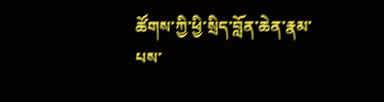ཚོགས་ཀྱི་ཕྱི་སྲིད་བློན་ཆེན་རྣམ་པས་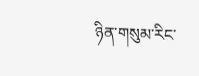ཉིན་གསུམ་རིང་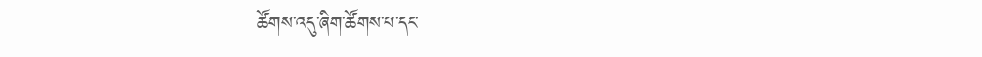ཚོགས་འདུ་ཞིག་ཚོགས་པ་དང་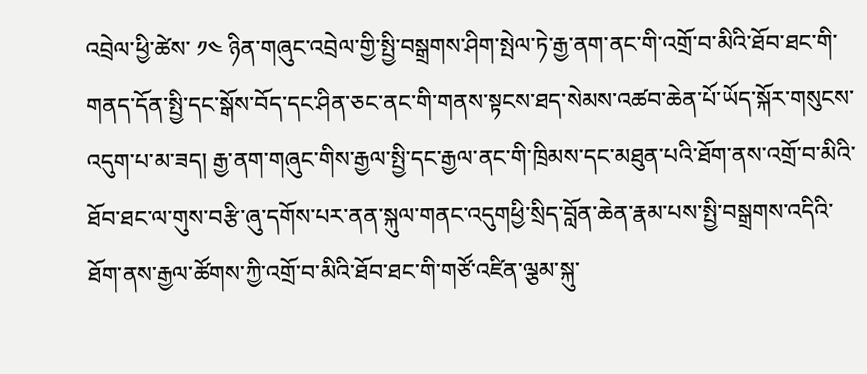འབྲེལ་ཕྱི་ཚེས་ ༡༤ ཉིན་གཞུང་འབྲེལ་གྱི་སྤྱི་བསྒྲགས་ཤིག་སྤེལ་ཏེ་རྒྱ་ནག་ནང་གི་འགྲོ་བ་མིའི་ཐོབ་ཐང་གི་གནད་དོན་སྤྱི་དང་སྒོས་བོད་དང་ཤིན་ཅང་ནང་གི་གནས་སྟངས་ཐད་སེམས་འཚབ་ཆེན་པོ་ཡོད་སྐོར་གསུངས་འདུག་པ་མ་ཟད། རྒྱ་ནག་གཞུང་གིས་རྒྱལ་སྤྱི་དང་རྒྱལ་ནང་གི་ཁྲིམས་དང་མཐུན་པའི་ཐོག་ནས་འགྲོ་བ་མིའི་ཐོབ་ཐང་ལ་གུས་བརྩི་ཞུ་དགོས་པར་ནན་སྐུལ་གནང་འདུགཕྱི་སྲིད་བློན་ཆེན་རྣམ་པས་སྤྱི་བསྒྲགས་འདིའི་ཐོག་ནས་རྒྱལ་ཚོགས་ཀྱི་འགྲོ་བ་མིའི་ཐོབ་ཐང་གི་གཙོ་འཛིན་ལྕམ་སྐུ་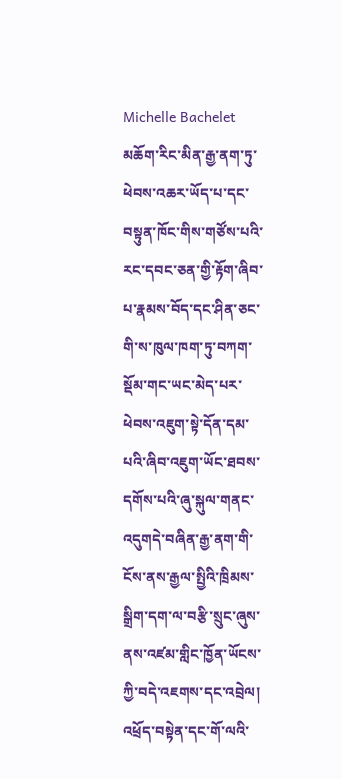Michelle Bachelet མཆོག་རིང་མིན་རྒྱ་ནག་ཏུ་ཕེབས་འཆར་ཡོད་པ་དང་བསྟུན་ཁོང་གིས་གཙོས་པའི་རང་དབང་ཅན་གྱི་རྟོག་ཞིབ་པ་རྣམས་བོད་དང་ཤིན་ཅང་གི་ས་ཁུལ་ཁག་ཏུ་བཀག་སྡོམ་གང་ཡང་མེད་པར་ཕེབས་འཇུག་སྟེ་དོན་དམ་པའི་ཞིབ་འཇུག་ཡོང་ཐབས་དགོས་པའི་ཞུ་སྐུལ་གནང་འདུགདེ་བཞིན་རྒྱ་ནག་གི་ངོས་ནས་རྒྱལ་སྤྱིའི་ཁྲིམས་སྒྲིག་དག་ལ་བརྩི་སྲུང་ཞུས་ནས་འཛམ་གླིང་ཁྱོན་ཡོངས་ཀྱི་བདེ་འཇགས་དང་འབྲེལ། འཕྲོད་བསྟེན་དང་གོ་ལའི་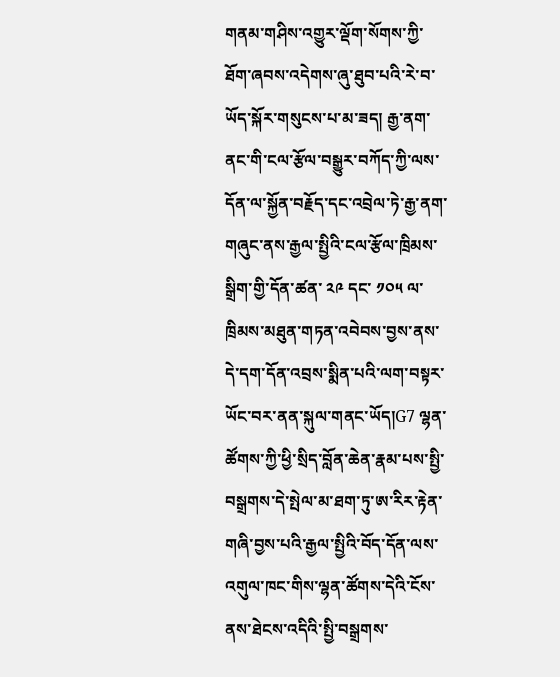གནམ་གཤིས་འགྱུར་ལྡོག་སོགས་ཀྱི་ཐོག་ཞབས་འདེགས་ཞུ་ཐུབ་པའི་རེ་བ་ཡོད་སྐོར་གསུངས་པ་མ་ཟད། རྒྱ་ནག་ནང་གི་ངལ་རྩོལ་བསྒྱུར་བཀོད་ཀྱི་ལས་དོན་ལ་སྐྱོན་བརྗོད་དང་འབྲེལ་ཏེ་རྒྱ་ནག་གཞུང་ནས་རྒྱལ་སྤྱིའི་ངལ་རྩོལ་ཁྲིམས་སྒྲིག་གྱི་དོན་ཚན་ ༢༩ དང་ ༡༠༥ ལ་ཁྲིམས་མཐུན་གཏན་འབེབས་བྱས་ནས་དེ་དག་དོན་འབྲས་སྨིན་པའི་ལག་བསྟར་ཡོང་བར་ནན་སྐུལ་གནང་ཡོད།G7 ལྷན་ཚོགས་ཀྱི་ཕྱི་སྲིད་བློན་ཆེན་རྣམ་པས་སྤྱི་བསྒྲགས་དེ་སྤེལ་མ་ཐག་ཏུ་ཨ་རིར་རྟེན་གཞི་བྱས་པའི་རྒྱལ་སྤྱིའི་བོད་དོན་ལས་འགུལ་ཁང་གིས་ལྷན་ཚོགས་དེའི་ངོས་ནས་ཐེངས་འདིའི་སྤྱི་བསྒྲགས་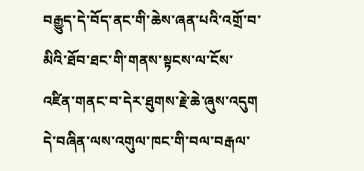བརྒྱུད་དེ་བོད་ནང་གི་ཆེས་ཞན་པའི་འགྲོ་བ་མིའི་ཐོབ་ཐང་གི་གནས་སྟངས་ལ་ངོས་འཛིན་གནང་བ་དེར་ཐུགས་རྗེ་ཆེ་ཞུས་འདུག དེ་བཞིན་ལས་འགུལ་ཁང་གི་བལ་བརྒལ་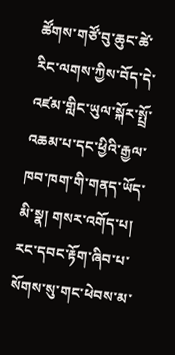ཚོགས་གཙོ་བུ་ཆུང་ཚེ་རིང་ལགས་ཀྱིས་བོད་དེ་འཛམ་གླིང་ཡུལ་སྐོར་སྤྲོ་འཆམ་པ་དང་ཕྱིའི་རྒྱལ་ཁབ་ཁག་གི་གནད་ཡོད་མི་སྣ། གསར་འགོད་པ། རང་དབང་རྟོག་ཞིབ་པ་སོགས་སུ་གང་ཕེབས་མ་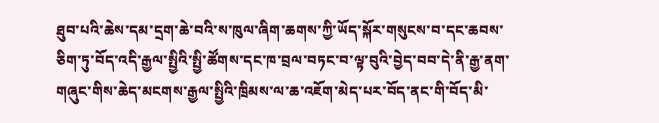ཐུབ་པའི་ཆེས་དམ་དྲག་ཆེ་བའི་ས་ཁུལ་ཞིག་ཆགས་ཀྱི་ཡོད་སྐོར་གསུངས་བ་དང་ཆབས་ཅིག་ཏུ་བོད་འདི་རྒྱལ་སྤྱིའི་སྤྱི་ཚོགས་དང་ཁ་བྲལ་བཏང་བ་ལྟ་བུའི་བྱེད་བབ་དེ་ནི་རྒྱ་ནག་གཞུང་གིས་ཆེད་མངགས་རྒྱལ་སྤྱིའི་ཁྲིམས་ལ་ཆ་འཇོག་མེད་པར་བོད་ནང་གི་བོད་མི་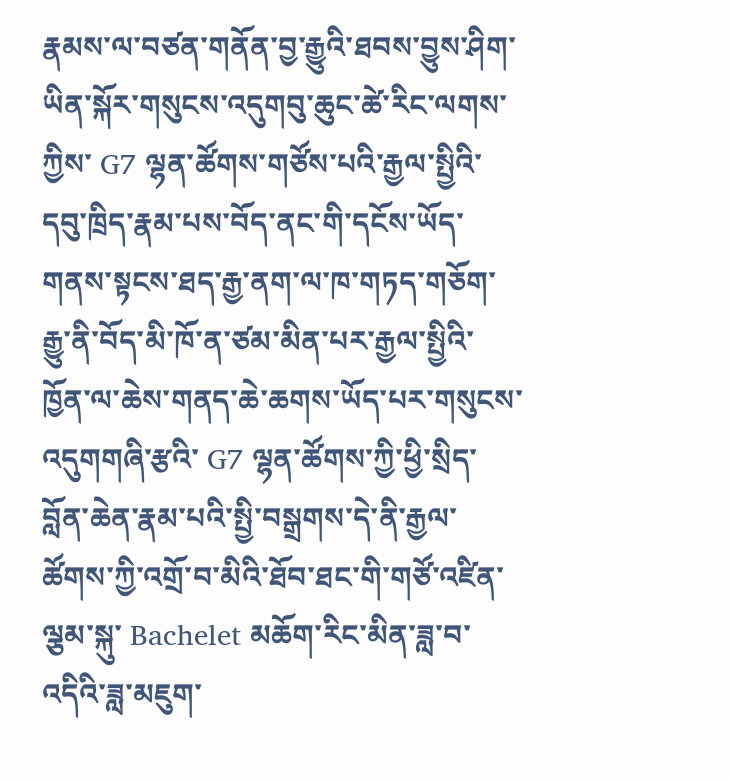རྣམས་ལ་བཙན་གནོན་བྱ་རྒྱུའི་ཐབས་བྱུས་ཤིག་ཡིན་སྐོར་གསུངས་འདུགབུ་ཆུང་ཚེ་རིང་ལགས་ཀྱིས་ G7 ལྷན་ཚོགས་གཙོས་པའི་རྒྱལ་སྤྱིའི་དབུ་ཁྲིད་རྣམ་པས་བོད་ནང་གི་དངོས་ཡོད་གནས་སྟངས་ཐད་རྒྱ་ནག་ལ་ཁ་གཏད་གཅོག་རྒྱུ་ནི་བོད་མི་ཁོ་ན་ཙམ་མིན་པར་རྒྱལ་སྤྱིའི་ཁྱོན་ལ་ཆེས་གནད་ཆེ་ཆགས་ཡོད་པར་གསུངས་འདུགགཞི་རྩའི་ G7 ལྷན་ཚོགས་ཀྱི་ཕྱི་སྲིད་བློན་ཆེན་རྣམ་པའི་སྤྱི་བསྒྲགས་དེ་ནི་རྒྱལ་ཚོགས་ཀྱི་འགྲོ་བ་མིའི་ཐོབ་ཐང་གི་གཙོ་འཛིན་ལྕམ་སྐུ་ Bachelet མཆོག་རིང་མིན་ཟླ་བ་འདིའི་ཟླ་མཇུག་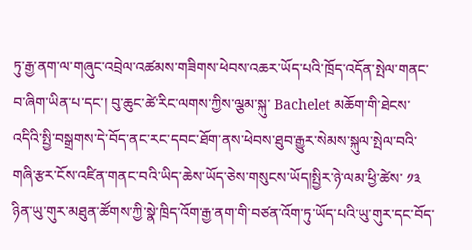ཏུ་རྒྱ་ནག་ལ་གཞུང་འབྲེལ་འཚམས་གཟིགས་ཕེབས་འཆར་ཡོད་པའི་ཁྲོད་འདོན་སྤེལ་གནང་བ་ཞིག་ཡིན་པ་དང་། བུ་ཆུང་ཚེ་རིང་ལགས་ཀྱིས་ལྕམ་སྐུ་ Bachelet མཆོག་གི་ཐེངས་འདིའི་སྤྱི་བསྒྲགས་དེ་བོད་ནང་རང་དབང་ཐོག་ནས་ཕེབས་ཐུབ་རྒྱུར་སེམས་སྐུལ་སྤེལ་བའི་གཞི་རྩར་ངོས་འཛིན་གནང་བའི་ཡིད་ཆེས་ཡོད་ཅེས་གསུངས་ཡོད།སྤྱིར་ཉེ་ལམ་ཕྱི་ཚེས་ ༡༣ ཉིན་ཡུ་གུར་མཐུན་ཚོགས་ཀྱི་སྣེ་ཁྲིད་འོག་རྒྱ་ནག་གི་བཙན་འོག་ཏུ་ཡོད་པའི་ཡུ་གུར་དང་བོད་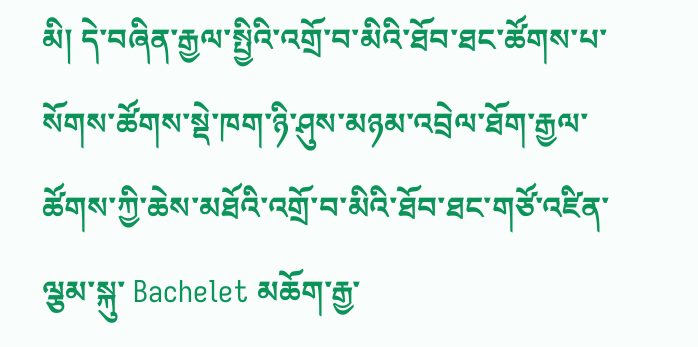མི། དེ་བཞིན་རྒྱལ་སྤྱིའི་འགྲོ་བ་མིའི་ཐོབ་ཐང་ཚོགས་པ་སོགས་ཚོགས་སྡེ་ཁག་ཉི་ཤུས་མཉམ་འབྲེལ་ཐོག་རྒྱལ་ཚོགས་ཀྱི་ཆེས་མཐོའི་འགྲོ་བ་མིའི་ཐོབ་ཐང་གཙོ་འཛིན་ལྕམ་སྐུ་ Bachelet མཆོག་རྒྱ་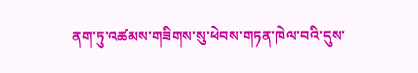ནག་ཏུ་འཚམས་གཟིགས་སུ་ཕེབས་གཏན་ཁེལ་བའི་དུས་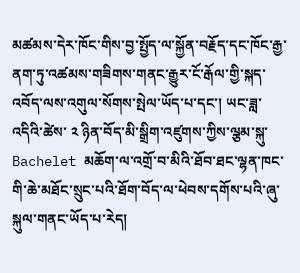མཚམས་དེར་ཁོང་གིས་བྱ་སྤྱོད་ལ་སྐྱོན་བརྗོད་དང་ཁོང་རྒྱ་ནག་ཏུ་འཚམས་གཟིགས་གནང་རྒྱུར་ངོ་རྒོལ་གྱི་སྐད་འབོད་ལས་འགུལ་སོགས་སྤེལ་ཡོད་པ་དང་། ཡང་ཟླ་འདིའི་ཚེས་ ༢ ཉིན་བོད་མི་སྒྲིག་འཛུགས་ཀྱིས་ལྕམ་སྐུ་ Bachelet མཆོག་ལ་འགྲོ་བ་མིའི་ཐོབ་ཐང་ལྷན་ཁང་གི་ཆེ་མཐོང་སྲུང་པའི་ཐོག་བོད་ལ་ཕེབས་དགོས་པའི་ཞུ་སྐུལ་གནང་ཡོད་པ་རེད།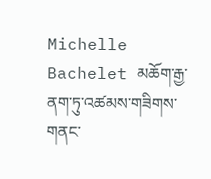Michelle Bachelet མཆོག་རྒྱ་ནག་ཏུ་འཚམས་གཟིགས་གནང་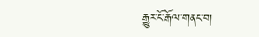རྒྱུར་ངོ་རྒོལ་གནང་བ།